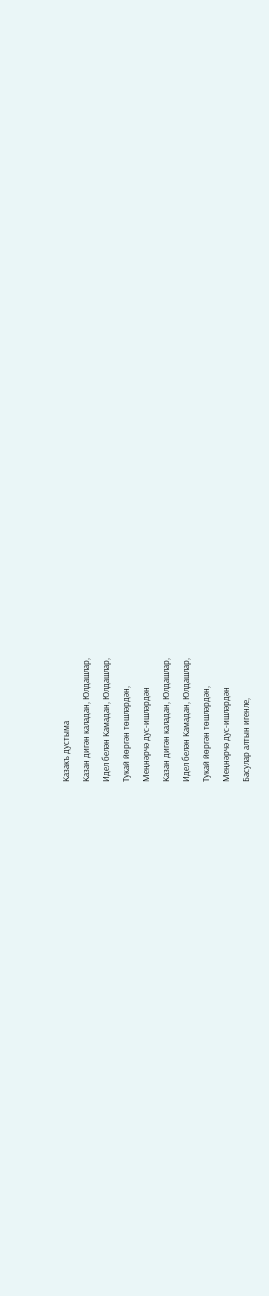Казакъ дустыма
Казан дигән каладан, Юлдашлар,
Идел белән Камадан, Юлдашлар,
Тукай йөргән төшләрдән,
Меңнәрчә дус-ишләрдән
Казан дигән каладан, Юлдашлар,
Идел белән Камадан, Юлдашлар,
Тукай йөргән төшләрдән,
Меңнәрчә дус-ишләрдән
Басулар алтын игенле,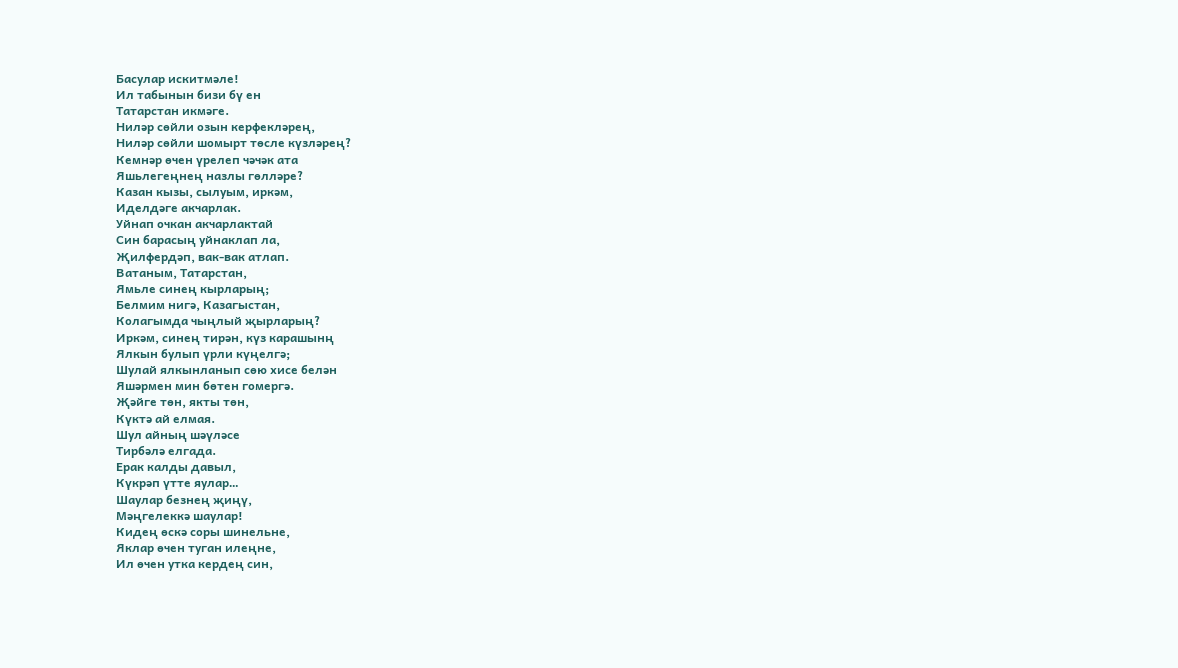Басулар искитмәле!
Ил табынын бизи бү ен
Татарстан икмәге.
Ниләр сөйли озын керфекләрең,
Ниләр сөйли шомырт төсле күзләрең?
Кемнәр өчен үрелеп чәчәк ата
Яшьлегеңнең назлы гөлләре?
Казан кызы, сылуым, иркәм,
Иделдәге акчарлак.
Уйнап очкан акчарлактай
Син барасың уйнаклап ла,
Җилфердәп, вак-вак атлап.
Ватаным, Татарстан,
Ямьле синең кырларың;
Белмим нигә, Казагыстан,
Колагымда чыңлый җырларың?
Иркәм, синең тирән, күз карашынң
Ялкын булып үрли күңелгә;
Шулай ялкынланып сөю хисе белән
Яшәрмен мин бөтен гомергә.
Җәйге төн, якты төн,
Күктә ай елмая.
Шул айның шәүләсе
Тирбәлә елгада.
Ерак калды давыл,
Күкрәп үтте яулар…
Шаулар безнең җиңү,
Мәңгелеккә шаулар!
Кидең өскә соры шинельне,
Яклар өчен туган илеңне,
Ил өчен утка кердең син,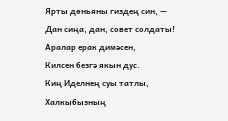Ярты дөньяны гиздең син, —
Дан сиңа, дан, совет солдаты!
Аралар ерак димәсен,
Килсен безгә якын дус.
Киң Иделнең суы татлы,
Халкыбызның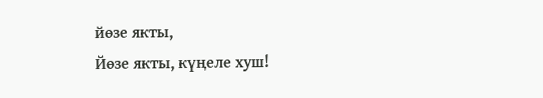йөзе якты,
Йөзе якты, күңеле хуш!